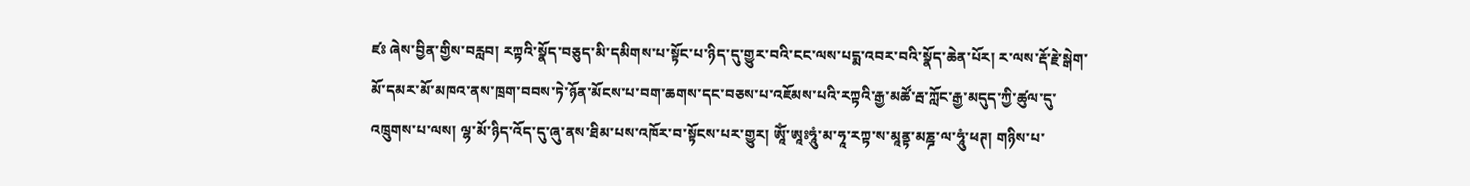ཛཿ ཞེས་བྱིན་གྱིས་བརླབ། རཀྟའི་སྣོད་བཅུད་མི་དམིགས་པ་སྟོང་པ་ཉིད་དུ་གྱུར་བའི་ངང་ལས་པདྨ་འབར་བའི་སྣོད་ཆེན་པོར། ར་ལས་རྡོ་རྗེ་སྒེག་མོ་དམར་མོ་མཁའ་ནས་ཁྲག་བབས་ཏེ་ཉོན་མོངས་པ་བག་ཆགས་དང་བཅས་པ་འཇོམས་པའི་རཀྟའི་རྒྱ་མཚོ་རྦ་ཀློང་རྒྱ་མདུད་ཀྱི་ཚུལ་དུ་འཁྲུགས་པ་ལས། ལྷ་མོ་ཉིད་འོད་དུ་ཞུ་ནས་ཐིམ་པས་འཁོར་བ་སྟོངས་པར་གྱུར། ཨཱོཾ་ཨཱཿཧཱུཾ་མ་ཧཱ་རཀྟ་ས་མཱནྟ་མཎྜ་ལ་ཧཱུཾ་ཕཊ། གཉིས་པ་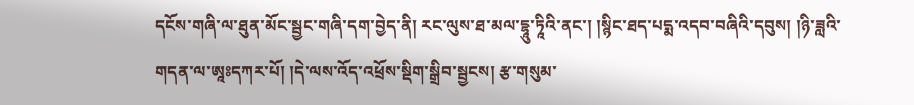དངོས་གཞི་ལ་ཐུན་མོང་སྦྱང་གཞི་དག་བྱེད་ནི། རང་ལུས་ཐ་མལ་དྷཱུ་ཏཱིའི་ནང་། །སྙིང་ཐད་པདྨ་འདབ་བཞིའི་དབུས། །ཉི་ཟླའི་གདན་ལ་ཨཱཿདཀར་པོ། །དེ་ལས་འོད་འཕྲོས་སྡིག་སྒྲིབ་སྦྱངས། རྩ་གསུམ་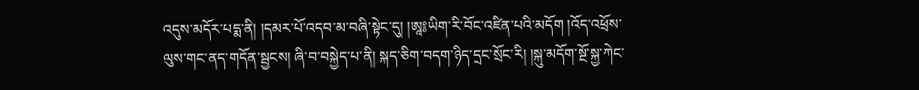འདུས་མདོར་པདྨ་ནི། །དམར་པོ་འདབ་མ་བཞི་སྟེང་དུ། །ཨཱ༔ཡིག་རི་བོང་འཛིན་པའི་མདོག །འོད་འཕྲོས་ལུས་གང་ནད་གདོན་སྦྱངས། ཞི་བ་བསྐྱེད་པ་ནི། སྐད་ཅིག་བདག་ཉིད་དྲང་སྲོང་རི། །སྐུ་མདོག་སྔོ་སྐྱ་ཀེང་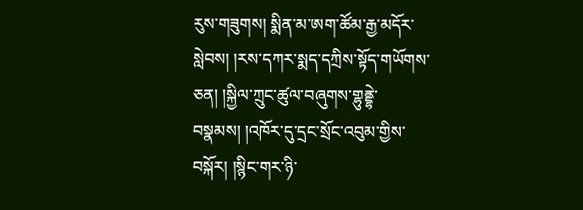རུས་གཟུགས། སྨིན་མ་ཨག་ཚོམ་རྒྱ་མདོར་སླེབས། །རས་དཀར་སྨད་དཀྲིས་སྟོད་གཡོགས་ཅན། །སྐྱིལ་ཀྲུང་ཚུལ་བཞུགས་གྷུནྡྷེ་བསྣམས། །འཁོར་དུ་དྲང་སྲོང་འབུམ་གྱིས་བསྐོར། །སྙིང་གར་ཉི་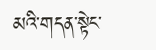མའི་གདན་སྟེང་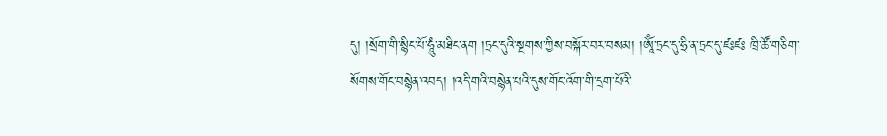དུ། །སྲོག་གི་སྙིང་པོ་ཧཱུཾ་མཐིང་ནག །ཏྲང་དུའི་སྔགས་ཀྱིས་བསྐོར་བར་བསམ། །ཨཱོཾ་ཏྲང་དུ་ཧྲི་ན་ཏྲང་དུ་ཛཿཛཿ ཁྲི་ཚོ་གཅིག་སོགས་གོང་བསྙེན་འབད། །འདི་གའི་བསྙེན་པའི་དུས་གོང་འོག་གི་དྲག་པོའི་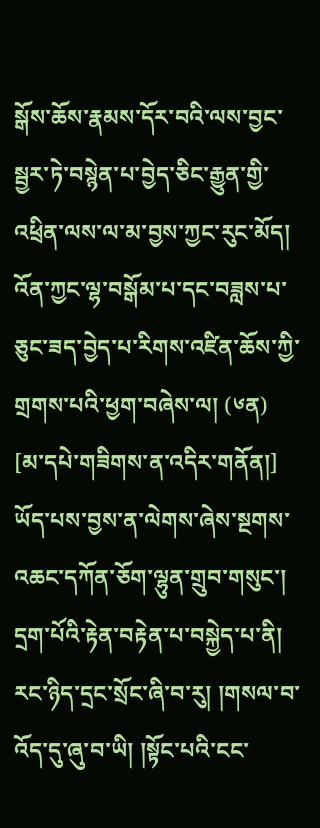སྒོས་ཆོས་རྣམས་དོར་བའི་ལས་བྱང་སྦྱར་ཏེ་བསྙེན་པ་བྱེད་ཅིང་རྒྱུན་གྱི་འཕྲིན་ལས་ལ་མ་བྱས་ཀྱང་རུང་མོད། འོན་ཀྱང་ལྷ་བསྒོམ་པ་དང་བཟླས་པ་ཅུང་ཟད་བྱེད་པ་རིགས་འཛིན་ཆོས་ཀྱི་གྲགས་པའི་ཕྱག་བཞེས་ལ། (༦ན)
[མ་དཔེ་གཟིགས་ན་འདིར་གནོན།]
ཡོད་པས་བྱས་ན་ལེགས་ཞེས་སྔགས་འཆང་དཀོན་ཅོག་ལྷུན་གྲུབ་གསུང་། དྲག་པོའི་རྟེན་བརྟེན་པ་བསྐྱེད་པ་ནི། རང་ཉིད་དྲང་སྲོང་ཞི་བ་རུ། །གསལ་བ་འོད་དུ་ཞུ་བ་ཡི། །སྟོང་པའི་ངང་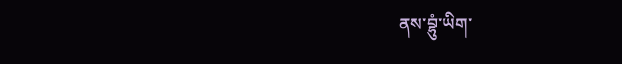ནས་བྷུཾ་ཡིག་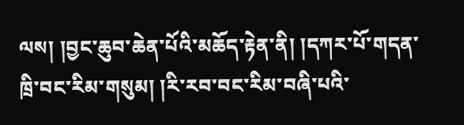ལས། །བྱང་ཆུབ་ཆེན་པོའི་མཆོད་རྟེན་ནི། །དཀར་པོ་གདན་ཁྲི་བང་རིམ་གསུམ། །རི་རབ་བང་རིམ་བཞི་པའི་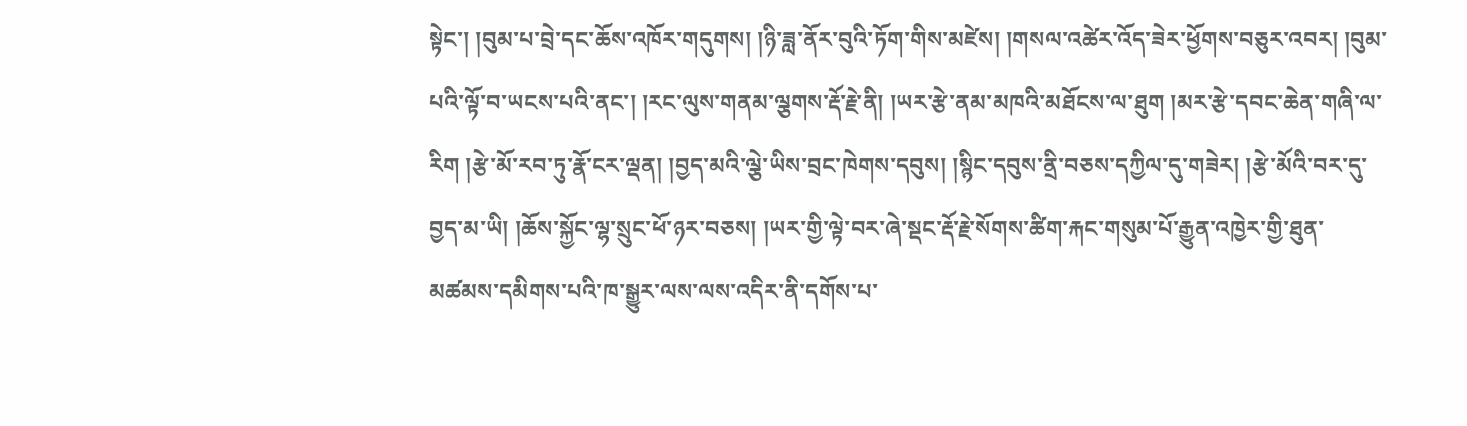སྟེང་། །བུམ་པ་བྲེ་དང་ཆོས་འཁོར་གདུགས། །ཉི་ཟླ་ནོར་བུའི་ཏོག་གིས་མཛེས། །གསལ་འཚེར་འོད་ཟེར་ཕྱོགས་བཅུར་འབར། །བུམ་པའི་ལྟོ་བ་ཡངས་པའི་ནང་། །རང་ལུས་གནམ་ལྕགས་རྡོ་རྗེ་ནི། །ཡར་རྩེ་ནམ་མཁའི་མཐོངས་ལ་ཐུག །མར་རྩེ་དབང་ཆེན་གཞི་ལ་རིག །རྩེ་མོ་རབ་ཏུ་རྣོ་ངར་ལྡན། །བྱད་མའི་ལྕེ་ཡིས་བྲང་ཁེགས་དབུས། །སྙིང་དབུས་ནྲི་བཅས་དཀྱིལ་དུ་གཟེར། །རྩེ་མོའི་བར་དུ་བྱད་མ་ཡི། །ཆོས་སྐྱོང་ལྷ་སྲུང་ཕོ་ཉར་བཅས། །ཡར་གྱི་ལྟེ་བར་ཞེ་སྡང་རྡོ་རྗེ་སོགས་ཚིག་རྐང་གསུམ་པོ་རྒྱུན་འཁྱེར་གྱི་ཐུན་མཚམས་དམིགས་པའི་ཁ་སྒྱུར་ལས་ལས་འདིར་ནི་དགོས་པ་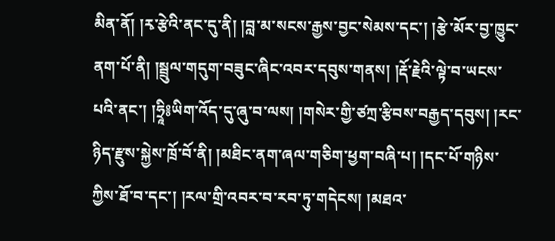མིན་ནོ། །རྭ་རྩེའི་ནང་དུ་ནི། །བླ་མ་སངས་རྒྱས་བྱང་སེམས་དང་། །རྩེ་མོར་བྱ་ཁྱུང་ནག་པོ་ནི། །སྦྲུལ་གདུག་བཟུང་ཞིང་འབར་དབུས་གནས། །རྡོ་རྗེའི་ལྟེ་བ་ཡངས་པའི་ནང་། །ཧྲཱི༔ཡིག་འོད་དུ་ཞུ་བ་ལས། །གསེར་གྱི་ཙཀྲ་རྩིབས་བརྒྱད་དབུས། །རང་ཉིད་རྫུས་སྐྱེས་ཁྲོ་བོ་ནི། །མཐིང་ནག་ཞལ་གཅིག་ཕྱག་བཞི་པ། །དང་པོ་གཉིས་ཀྱིས་ཐོ་བ་དང་། །རལ་གྲི་འབར་བ་རབ་ཏུ་གདེངས། །མཐའ་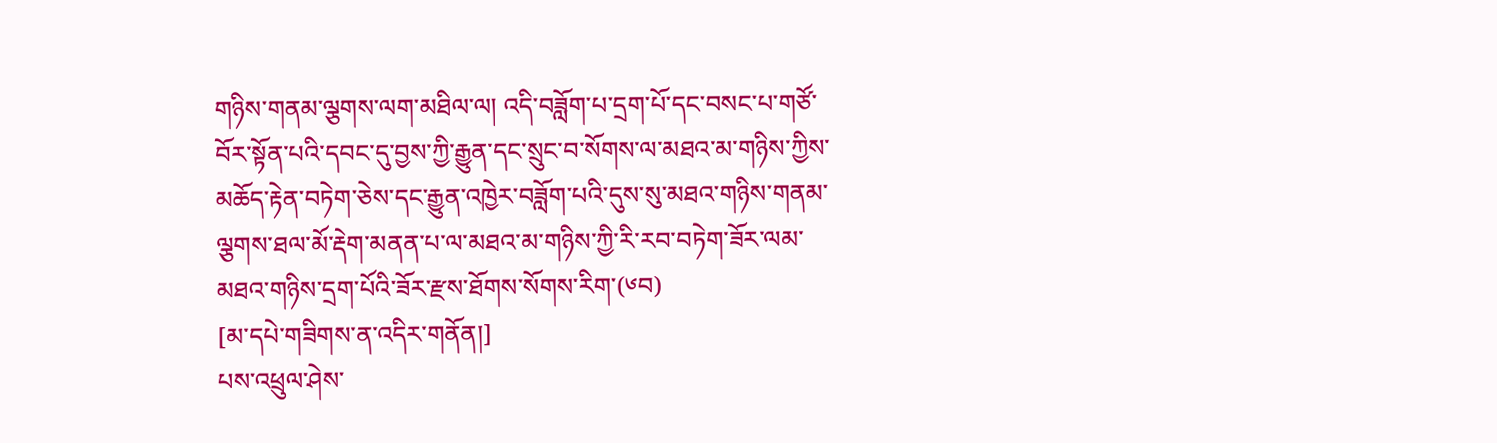གཉིས་གནམ་ལྕགས་ལག་མཐིལ་ལ། འདི་བཟློག་པ་དྲག་པོ་དང་བསང་པ་གཙོ་བོར་སྟོན་པའི་དབང་དུ་བྱས་ཀྱི་རྒྱུན་དང་སྲུང་བ་སོགས་ལ་མཐའ་མ་གཉིས་ཀྱིས་མཆོད་རྟེན་བཏེག་ཅེས་དང་རྒྱུན་འཁྱེར་བཟློག་པའི་དུས་སུ་མཐའ་གཉིས་གནམ་ལྕགས་ཐལ་མོ་རྡེག་མནན་པ་ལ་མཐའ་མ་གཉིས་ཀྱི་རི་རབ་བཏེག་ཟོར་ལམ་མཐའ་གཉིས་དྲག་པོའི་ཟོར་རྫས་ཐོགས་སོགས་རིག་(༦བ)
[མ་དཔེ་གཟིགས་ན་འདིར་གནོན།]
པས་འཕྲུལ་ཤེས་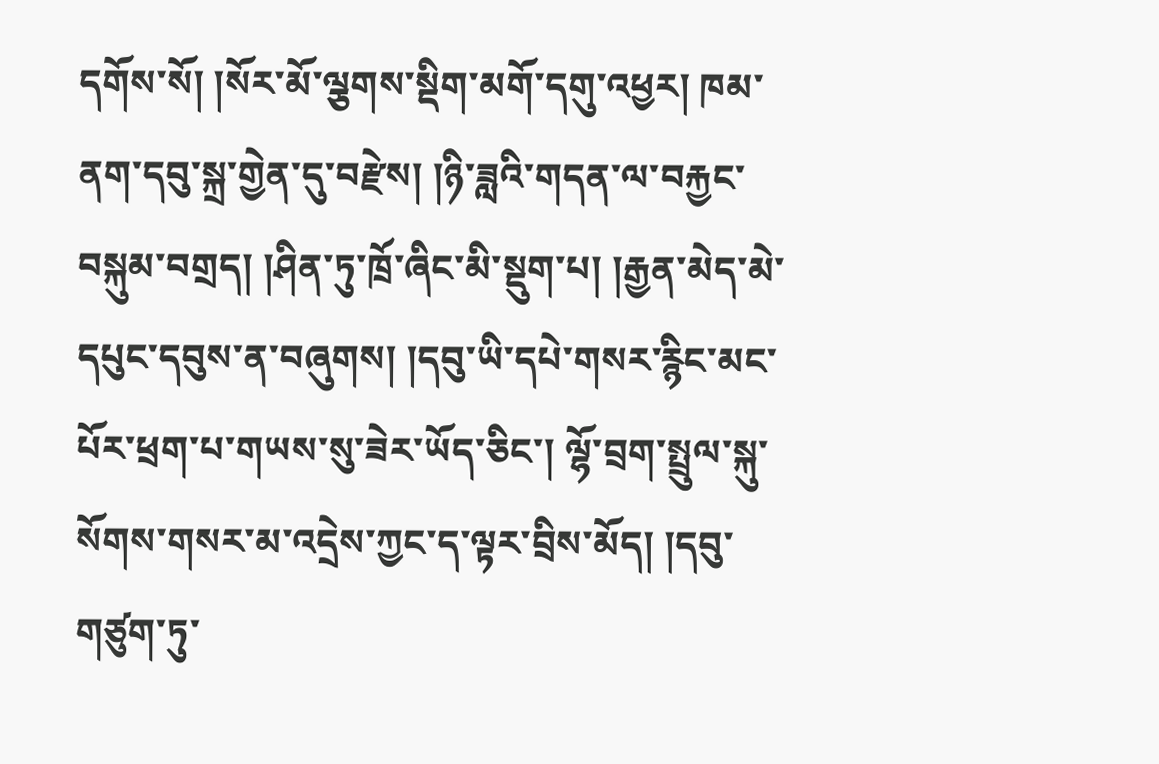དགོས་སོ། །སོར་མོ་ལྕགས་སྡིག་མགོ་དགུ་འཕྱར། ཁམ་ནག་དབུ་སྐྲ་གྱེན་དུ་བརྫེས། །ཉི་ཟླའི་གདན་ལ་བརྐྱང་བསྐུམ་བགྲད། །ཤིན་ཏུ་ཁྲོ་ཞིང་མི་སྡུག་པ། །རྒྱན་མེད་མེ་དཔུང་དབུས་ན་བཞུགས། །དབུ་ཡི་དཔེ་གསར་རྙིང་མང་པོར་ཕྲག་པ་གཡས་སུ་ཟེར་ཡོད་ཅིང་། ལྷོ་བྲག་སྤྲུལ་སྐུ་སོགས་གསར་མ་འདྲེས་ཀྱང་ད་ལྟར་བྲིས་མོད། །དབུ་གཙུག་ཏུ་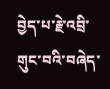བྱེད་པ་རྗེ་འབྲི་གུང་བའི་བཞེད་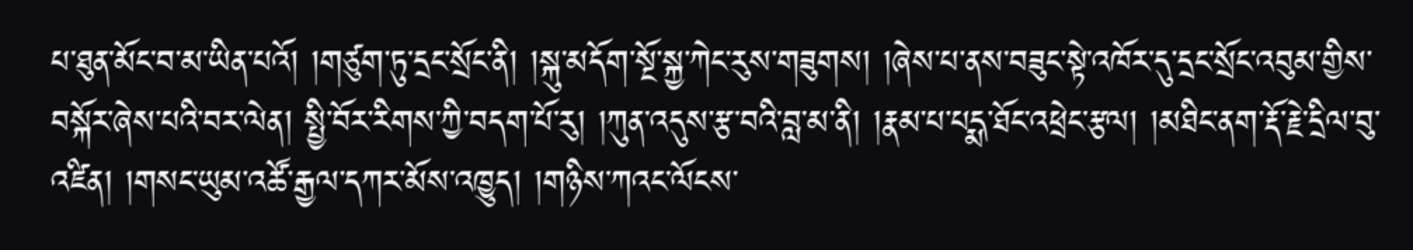པ་ཐུན་མོང་བ་མ་ཡིན་པའོ། །གཙུག་ཏུ་དྲང་སྲོང་ནི། །སྐུ་མདོག་སྔོ་སྐྱ་ཀེང་རུས་གཟུགས། །ཞེས་པ་ནས་བཟུང་སྟེ་འཁོར་དུ་དྲང་སྲོང་འབུམ་གྱིས་བསྐོར་ཞེས་པའི་བར་ལེན། སྤྱི་བོར་རིགས་ཀྱི་བདག་པོ་རུ། །ཀུན་འདུས་རྩ་བའི་བླ་མ་ནི། །རྣམ་པ་པདྨ་ཐོང་འཕྲེང་རྩལ། །མཐིང་ནག་རྡོ་རྗེ་དྲིལ་བུ་འཛིན། །གསང་ཡུམ་འཚོ་རྒྱལ་དཀར་མོས་འཁྱུད། །གཉིས་ཀའང་ལོངས་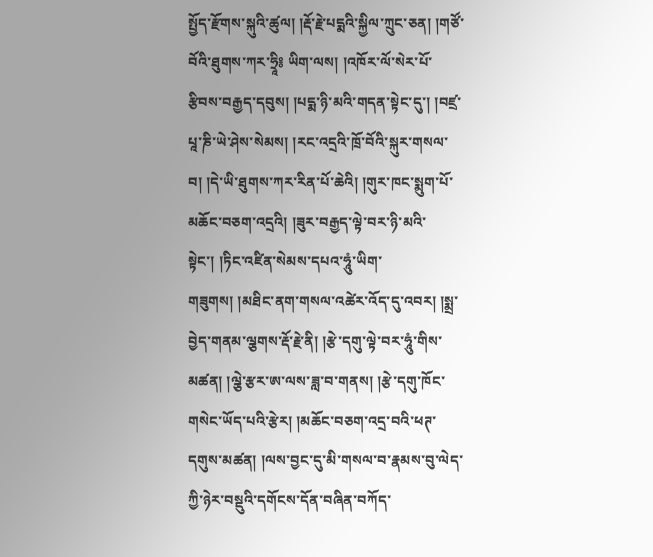སྤྱོད་རྫོགས་སྐུའི་ཚུལ། །རྡོ་རྗེ་པདྨའི་སྐྱིལ་ཀྲུང་ཅན། །གཙོ་བོའི་ཐུགས་ཀར་ཧྲཱི༔ ཡིག་ལས། །འཁོར་ལོ་སེར་པོ་རྩིབས་བརྒྱད་དབུས། །པདྨ་ཉི་མའི་གདན་སྟེང་དུ་། །བཛྲ་པཱ་ཎི་ཡེ་ཤེས་སེམས། །རང་འདྲའི་ཁྲོ་བོའི་སྐུར་གསལ་བ། །དེ་ཡི་ཐུགས་ཀར་རིན་པོ་ཆེའི། །གུར་ཁང་སྨུག་པོ་མཆོང་བཅག་འདྲའི། །ཟུར་བརྒྱད་ལྟེ་བར་ཉི་མའི་སྟེང་། །ཏིང་འཛིན་སེམས་དཔའ་ཧཱུཾ་ཡིག་གཟུགས། །མཐིང་ནག་གསལ་འཚེར་འོད་དུ་འབར། །སྨྲ་བྱེད་གནམ་ལྕགས་རྡོ་རྗེ་ནི། །རྩེ་དགུ་ལྟེ་བར་ཧཱུཾ་གིས་མཚན། །ལྕེ་རྩར་ཨ་ལས་ཟླ་བ་གནས། །རྩེ་དགུ་ཁོང་གསེང་ཡོད་པའི་རྩེར། །མཆོང་བཅག་འདྲ་བའི་ཕཊ་དགུས་མཚན། །ལས་བྱང་དུ་མི་གསལ་བ་རྣམས་བུ་ལེད་ཀྱི་ཉེར་བསྡུའི་དགོངས་དོན་བཞིན་བཀོད་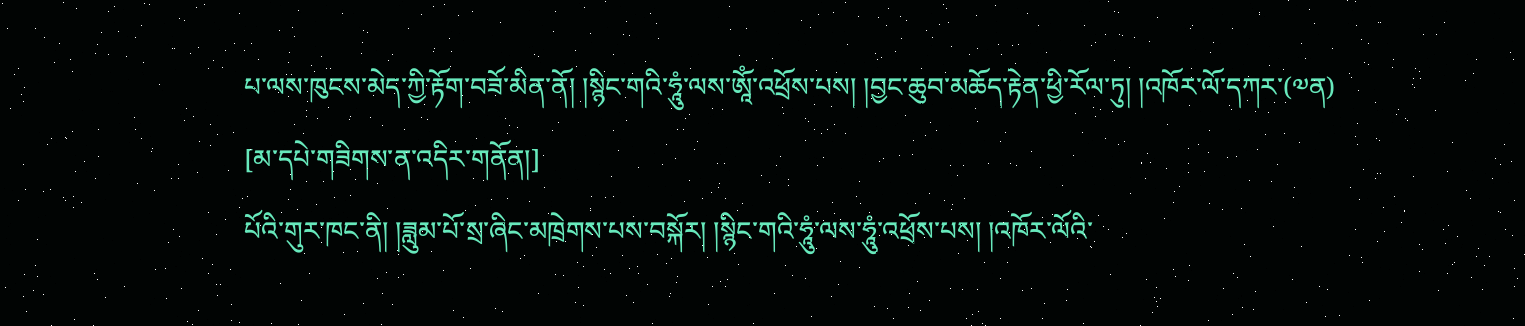པ་ལས་ཁུངས་མེད་ཀྱི་རྟོག་བཟོ་མིན་ནོ། །སྙིང་གའི་ཧཱུཾ་ལས་ཨཱོཾ་འཕྲོས་པས། །བྱང་ཆུབ་མཆོད་རྟེན་ཕྱི་རོལ་ཏུ། །འཁོར་ལོ་དཀར་(༧ན)
[མ་དཔེ་གཟིགས་ན་འདིར་གནོན།]
པོའི་གུར་ཁང་ནི། །ཟླུམ་པོ་སྲ་ཞིང་མཁྲེགས་པས་བསྐོར། །སྙིང་གའི་ཧཱུཾ་ལས་ཧཱུཾ་འཕྲོས་པས། །འཁོར་ལོའི་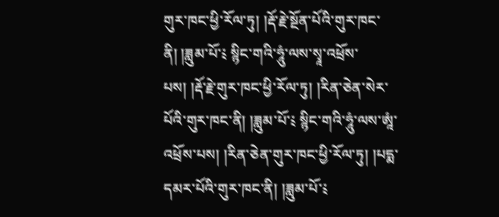གུར་ཁང་ཕྱི་རོལ་ཏུ། །རྡོ་རྗེ་སྔོན་པོའི་གུར་ཁང་ནི། །ཟླུམ་པོ་༴ སྙིང་གའི་ཧཱུཾ་ལས་སྭཱ་འཕྲོས་པས། །རྡོ་རྗེ་གུར་ཁང་ཕྱི་རོལ་ཏུ། །རིན་ཅེན་སེར་པོའི་གུར་ཁང་ནི། །ཟླུམ་པོ་༴ སྙིང་གའི་ཧཱུཾ་ལས་ཨཱཾ་འཕྲོས་པས། །རིན་ཅེན་གུར་ཁང་ཕྱི་རོལ་ཏུ། །པདྨ་དམར་པོའི་གུར་ཁང་ནི། །ཟླུམ་པོ་༴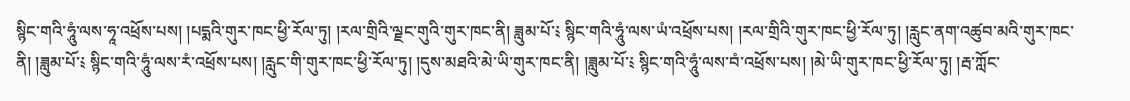སྙིང་གའི་ཧཱུཾ་ལས་ཧཱ་འཕྲོས་པས། །པདྨའི་གུར་ཁང་ཕྱི་རོལ་ཏུ། །རལ་གྲིའི་ལྗང་གུའི་གུར་ཁང་ནི། ཟླུམ་པོ་༴ སྙིང་གའི་ཧཱུཾ་ལས་ཡཾ་འཕྲོས་པས། །རལ་གྲིའི་གུར་ཁང་ཕྱི་རོལ་ཏུ། །རླུང་ནག་འཚུབ་མའི་གུར་ཁང་ནི། །ཟླུམ་པོ་༴ སྙིང་གའི་ཧཱུཾ་ལས་རཾ་འཕྲོས་པས། །རླུང་གི་གུར་ཁང་ཕྱི་རོལ་ཏུ། །དུས་མཐའི་མེ་ཡི་གུར་ཁང་ནི། །ཟླུམ་པོ་༴ སྙིང་གའི་ཧཱུཾ་ལས་བཾ་འཕྲོས་པས། །མེ་ཡི་གུར་ཁང་ཕྱི་རོལ་ཏུ། །རྦ་ཀློང་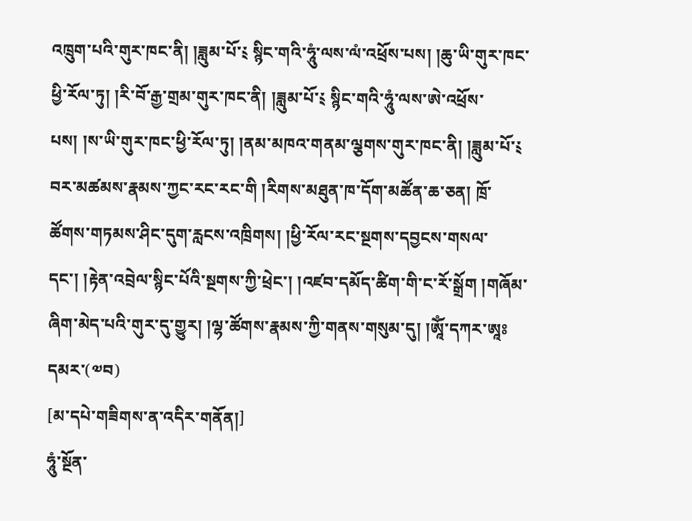འཁྲུག་པའི་གུར་ཁང་ནི། །ཟླུམ་པོ་༴ སྙིང་གའི་ཧཱུཾ་ལས་ལཾ་འཕྲོས་པས། །ཆུ་ཡི་གུར་ཁང་ཕྱི་རོལ་ཏུ། །རི་བོ་རྒྱ་གྲམ་གུར་ཁང་ནི། །ཟླུམ་པོ་༴ སྙིང་གའི་ཧཱུཾ་ལས་ཨེ་འཕྲོས་པས། །ས་ཡི་གུར་ཁང་ཕྱི་རོལ་ཏུ། །ནམ་མཁའ་གནམ་ལྕགས་གུར་ཁང་ནི། །ཟླུམ་པོ་༴ བར་མཚམས་རྣམས་ཀྱང་རང་རང་གི །རིགས་མཐུན་ཁ་དོག་མཚོན་ཆ་ཅན། ཁྲོ་ཚོགས་གཏམས་ཤིང་དུག་རླངས་འཁྲིགས། །ཕྱི་རོལ་རང་སྔགས་དབྱངས་གསལ་དང་། །རྟེན་འབྲེལ་སྙིང་པོའི་སྔགས་ཀྱི་ཕྲེང་། །འཛབ་དམོད་ཚིག་གི་ང་རོ་སྒྲོག །གཞོམ་ཞིག་མེད་པའི་གུར་དུ་གྱུར། །ལྷ་ཚོགས་རྣམས་ཀྱི་གནས་གསུམ་དུ། །ཨཱོཾ་དཀར་ཨཱཿདམར་(༧བ)
[མ་དཔེ་གཟིགས་ན་འདིར་གནོན།]
ཧཱུཾ་སྔོན་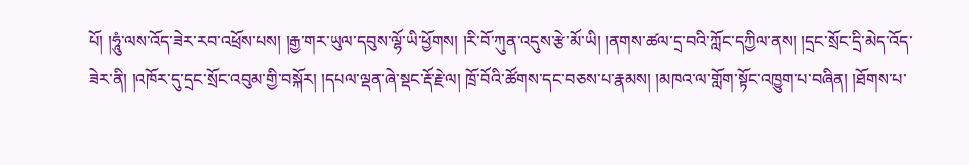པོ། །ཧཱུཾ་ལས་འོད་ཟེར་རབ་འཕྲོས་པས། །རྒྱ་གར་ཡུལ་དབུས་ལྷོ་ཡི་ཕྱོགས། །རི་བོ་ཀུན་འདུས་རྩེ་མོ་ཡི། །ནགས་ཚལ་དྲ་བའི་ཀློང་དཀྱིལ་ནས། །དྲང་སྲོང་དྲི་མེད་འོད་ཟེར་ནི། །འཁོར་དུ་དྲང་སྲོང་འབུམ་གྱི་བསྐོར། །དཔལ་ལྡན་ཞེ་སྡང་རྡོ་རྗེ་ལ། ཁྲོ་བོའི་ཚོགས་དང་བཅས་པ་རྣམས། །མཁའ་ལ་གློག་སྟོང་འཁྱུག་པ་བཞིན། །ཐོགས་པ་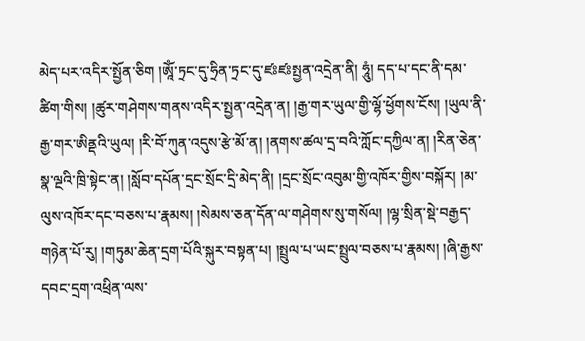མེད་པར་འདིར་སྤྱོན་ཅིག །ཨཱོཾ་ཏྲང་དུ་ཧྲིན་ཏྲང་དུ་ཛཿཛཿསྤྱན་འདྲེན་ནི། ཧཱུཾ། དད་པ་དང་ནི་དམ་ཚིག་གིས། །ཚུར་གཤེགས་གནས་འདིར་སྤྱན་འདྲེན་ན། །རྒྱ་གར་ཡུལ་གྱི་ལྷོ་ཕྱོགས་ངོས། །ཡུལ་ནི་རྒྱ་གར་ཨིནྡའི་ཡུལ། །རི་བོ་ཀུན་འདུས་རྩེ་མོ་ན། །ནགས་ཚལ་དྲ་བའི་ཀློང་དཀྱིལ་ན། །རིན་ཅེན་སྣ་ལྔའི་ཁྲི་སྟེང་ན། །སློབ་དཔོན་དྲང་སྲོང་དྲི་མེད་ནི། །དྲང་སྲོང་འབུམ་གྱི་འཁོར་གྱིས་བསྐོར། །མ་ལུས་འཁོར་དང་བཅས་པ་རྣམས། །སེམས་ཅན་དོན་ལ་གཤེགས་སུ་གསོལ། །ལྷ་སྲིན་སྡེ་བརྒྱད་གཉེན་པོ་རུ། །གཏུམ་ཆེན་དྲག་པོའི་སྐུར་བསྟན་པ། །སྤྲུལ་པ་ཡང་སྤྲུལ་བཅས་པ་རྣམས། །ཞི་རྒྱས་དབང་དྲག་འཕྲིན་ལས་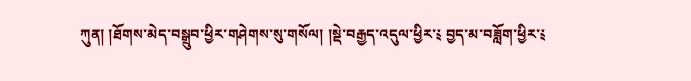ཀུན། །ཐོགས་མེད་བསྒྲུབ་ཕྱིར་གཤེགས་སུ་གསོལ། །སྡེ་བརྒྱད་འདུལ་ཕྱིར་༴ བྱད་མ་བཟློག་ཕྱིར་༴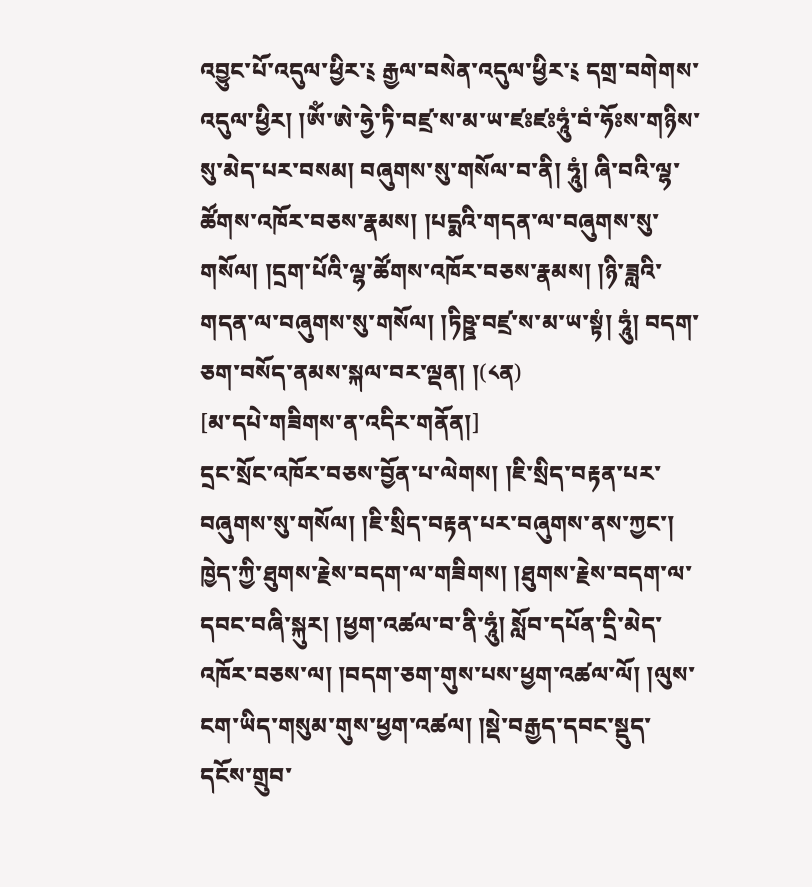འབྱུང་པོ་འདུལ་ཕྱིར་༴ རྒྱལ་བསེན་འདུལ་ཕྱིར་༴ དགྲ་བགེགས་འདུལ་ཕྱིར། །ཨོཾ་ཨེ་ཧྱེ་ཏི་བཛྲ་ས་མ་ཡ་ཛཿཛཿཧཱུཾ་བཾ་ཧོཿས་གཉིས་སུ་མེད་པར་བསམ། བཞུགས་སུ་གསོལ་བ་ནི། ཧཱུཾ། ཞི་བའི་ལྷ་ཚོགས་འཁོར་བཅས་རྣམས། །པདྨའི་གདན་ལ་བཞུགས་སུ་གསོལ། །དྲག་པོའི་ལྷ་ཚོགས་འཁོར་བཅས་རྣམས། །ཉི་ཟླའི་གདན་ལ་བཞུགས་སུ་གསོལ། །ཏིཥྛ་བཛྲ་ས་མ་ཡ་སྟཾ། ཧཱུཾ། བདག་ཅག་བསོད་ནམས་སྐལ་བར་ལྡན། །(༨ན)
[མ་དཔེ་གཟིགས་ན་འདིར་གནོན།]
དྲང་སྲོང་འཁོར་བཅས་བྱོན་པ་ལེགས། །ཇི་སྲིད་བརྟན་པར་བཞུགས་སུ་གསོལ། །ཇི་སྲིད་བརྟན་པར་བཞུགས་ནས་ཀྱང་། ཁྱེད་ཀྱི་ཐུགས་རྗེས་བདག་ལ་གཟིགས། །ཐུགས་རྗེས་བདག་ལ་དབང་བཞི་སྐུར། །ཕྱག་འཚལ་བ་ནི་ཧཱུཾ། སློབ་དཔོན་དྲི་མེད་འཁོར་བཅས་ལ། །བདག་ཅག་གུས་པས་ཕྱག་འཚལ་ལོ། །ལུས་ངག་ཡིད་གསུམ་གུས་ཕྱག་འཚལ། །སྡེ་བརྒྱད་དབང་སྡུད་དངོས་གྲུབ་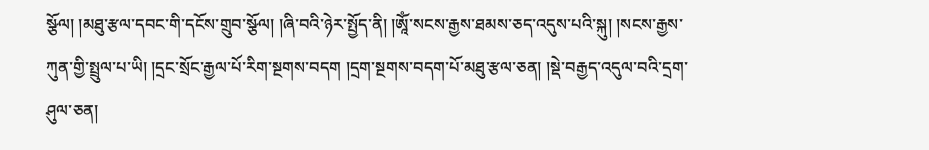སྩོལ། །མཐུ་རྩལ་དབང་གི་དངོས་གྲུབ་སྩོལ། །ཞི་བའི་ཉེར་སྤྱོད་ནི། །ཨཱོཾ་སངས་རྒྱས་ཐམས་ཅད་འདུས་པའི་སྐུ། །སངས་རྒྱས་ཀུན་གྱི་སྤྲུལ་པ་ཡི། །དྲང་སྲོང་རྒྱལ་པོ་རིག་སྔགས་བདག །དྲག་སྔགས་བདག་པོ་མཐུ་རྩལ་ཅན། །སྡེ་བརྒྱད་འདུལ་བའི་དྲག་ཤུལ་ཅན།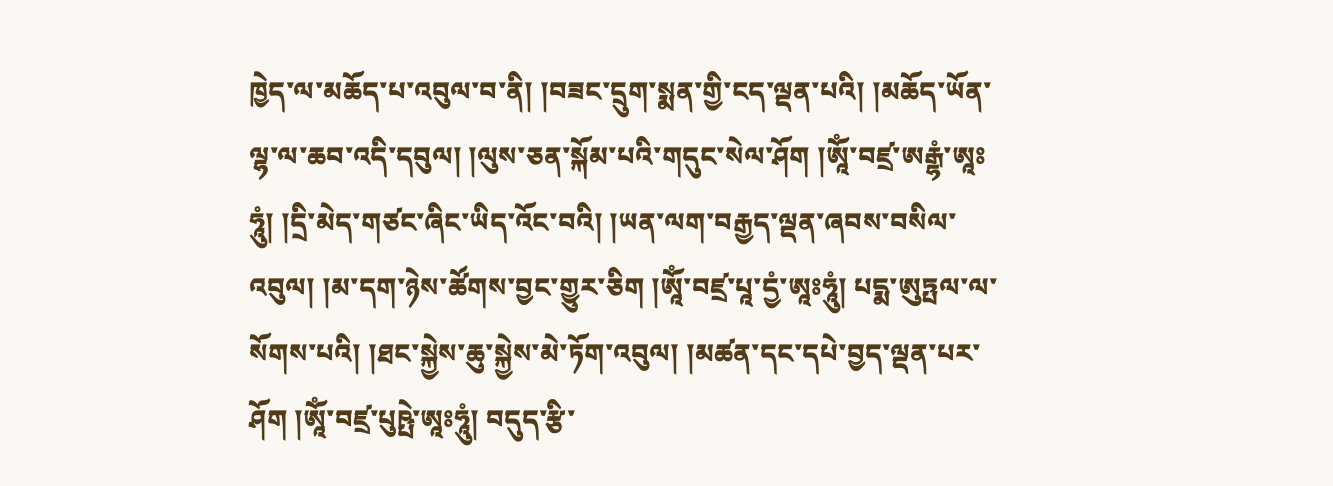ཁྱེད་ལ་མཆོད་པ་འབུལ་བ་ནི། །བཟང་དྲུག་སྨན་གྱི་ངད་ལྡན་པའི། །མཆོད་ཡོན་ལྷ་ལ་ཆབ་འདི་དབུལ། །ལུས་ཅན་སྐོམ་པའི་གདུང་སེལ་ཤོག །ཨཱོཾ་བཛྲ་ཨརྒྷཾ་ཨཱཿཧཱུཾ། །དྲི་མེད་གཙང་ཞིང་ཡིད་འོང་བའི། །ཡན་ལག་བརྒྱད་ལྡན་ཞབས་བསིལ་འབུལ། །མ་དག་ཉེས་ཚོགས་བྱང་གྱུར་ཅིག །ཨཱོཾ་བཛྲ་པཱ་དྱཾ་ཨཱཿཧཱུཾ། པདྨ་ཨུཏྤལ་ལ་སོགས་པའི། །ཐང་སྐྱེས་ཆུ་སྐྱེས་མེ་ཏོག་འབུལ། །མཚན་དང་དཔེ་བྱད་ལྡན་པར་ཤོག །ཨཱོཾ་བཛྲ་པུཥྤེ་ཨཱཿཧཱུཾ། བདུད་རྩི་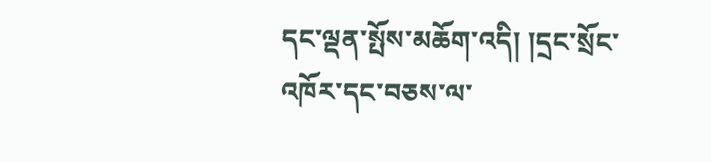དང་ལྡན་སྤོས་མཆོག་འདི། །དྲང་སྲོང་འཁོར་དང་བཅས་ལ་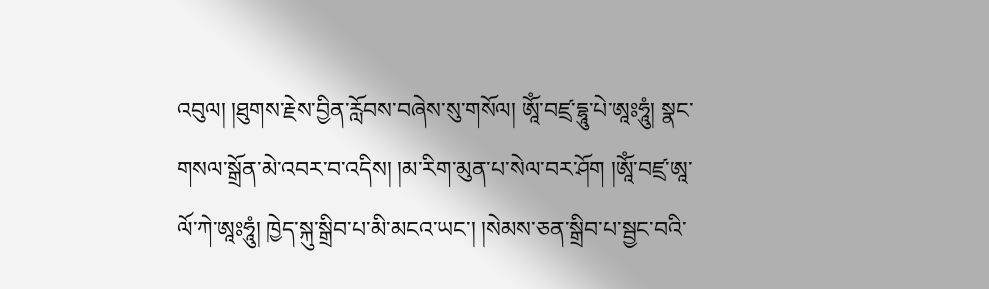འབུལ། །ཐུགས་རྗེས་བྱིན་རློབས་བཞེས་སུ་གསོལ། ཨཱོཾ་བཛྲ་དྷཱུ་པེ་ཨཱཿཧཱུཾ། སྣང་གསལ་སྒྲོན་མེ་འབར་བ་འདིས། །མ་རིག་མུན་པ་སེལ་བར་ཤོག །ཨཱོཾ་བཛྲ་ཨཱ་ལོ་ཀེ་ཨཱཿཧཱུཾ། ཁྱེད་སྐུ་སྒྲིབ་པ་མི་མངའ་ཡང་། །སེམས་ཅན་སྒྲིབ་པ་སྦྱང་བའི་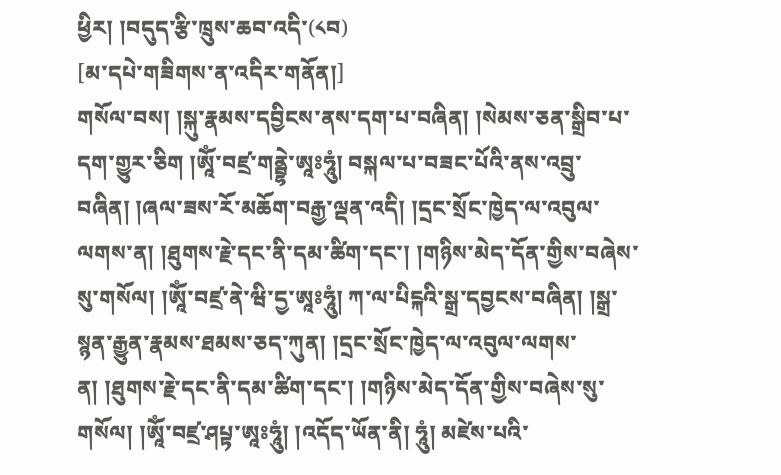ཕྱིར། །བདུད་རྩི་ཁྲུས་ཆབ་འདི་(༨བ)
[མ་དཔེ་གཟིགས་ན་འདིར་གནོན།]
གསོལ་བས། །སྐུ་རྣམས་དབྱིངས་ནས་དག་པ་བཞིན། །སེམས་ཅན་སྒྲིབ་པ་དག་གྱུར་ཅིག །ཨཱོཾ་བཛྲ་གནྦྷེ་ཨཱཿཧཱུཾ། བསྐལ་པ་བཟང་པོའི་ནས་འབྲུ་བཞིན། །ཞལ་ཟས་རོ་མཆོག་བརྒྱ་ལྡན་འདི། །དྲང་སྲོང་ཁྱེད་ལ་འབུལ་ལགས་ན། །ཐུགས་རྗེ་དང་ནི་དམ་ཚིག་དང་། །གཉིས་མེད་དོན་གྱིས་བཞེས་སུ་གསོལ། །ཨཱོཾ་བཛྲ་ནེ་ཝི་དྱ་ཨཱཿཧཱུཾ། ཀ་ལ་པིངྐའི་སྒྲ་དབྱངས་བཞིན། །སྒྲ་སྙན་རྒྱུན་རྣམས་ཐམས་ཅད་ཀུན། །དྲང་སྲོང་ཁྱེད་ལ་འབུལ་ལགས་ན། །ཐུགས་རྗེ་དང་ནི་དམ་ཚིག་དང་། །གཉིས་མེད་དོན་གྱིས་བཞེས་སུ་གསོལ། །ཨཱོཾ་བཛྲ་ཤཔྟ་ཨཱཿཧཱུཾ། །འདོད་ཡོན་ནི། ཧཱུཾ། མཛེས་པའི་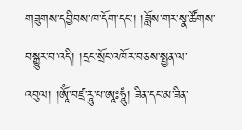གཟུགས་དབྱིབས་ཁ་དོག་དང་། །ཟློས་གར་སྣ་ཚོགས་བསྒྱུར་བ་འདི། །དྲང་སྲོང་འཁོར་བཅས་སྤྱན་ལ་འབུལ། །ཨཱོཾ་བཛྲ་རཱུ་པ་ཨཱཿཧཱུཾ། ཟིན་དང་མ་ཟིན་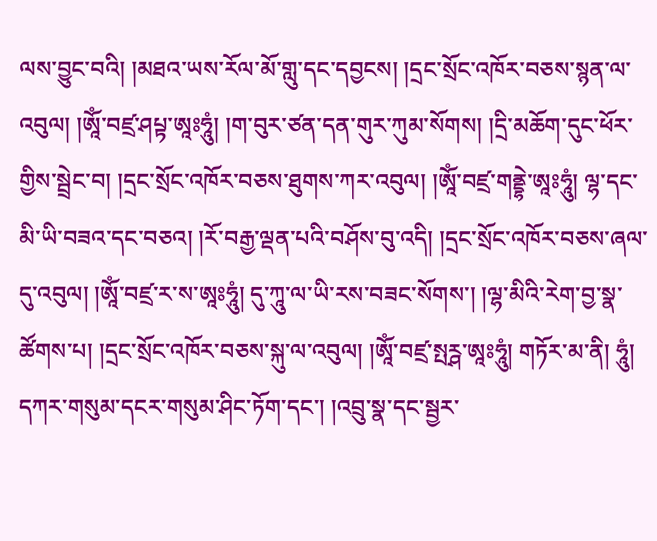ལས་བྱུང་བའི། །མཐའ་ཡས་རོལ་མོ་གླུ་དང་དབྱངས། །དྲང་སྲོང་འཁོར་བཅས་སྙན་ལ་འབུལ། །ཨཱོཾ་བཛྲ་ཤཔྟ་ཨཱཿཧཱུཾ། །ག་བུར་ཙན་དན་གུར་ཀུམ་སོགས། །དྲི་མཆོག་དུང་ཕོར་གྱིས་སྦྲེང་བ། །དྲང་སྲོང་འཁོར་བཅས་ཐུགས་ཀར་འབུལ། །ཨཱོཾ་བཛྲ་གནྡྷེ་ཨཱཿཧཱུཾ། ལྷ་དང་མི་ཡི་བཟའ་དང་བཅའ། །རོ་བརྒྱ་ལྡན་པའི་བཤོས་བུ་འདི། །དྲང་སྲོང་འཁོར་བཅས་ཞལ་དུ་འབུལ། །ཨཱོཾ་བཛྲ་ར་ས་ཨཱཿཧཱུཾ། དུ་ཀཱུ་ལ་ཡི་རས་བཟང་སོགས་། །ལྷ་མིའི་རེག་བྱ་སྣ་ཚོགས་པ། །དྲང་སྲོང་འཁོར་བཅས་སྐུ་ལ་འབུལ། །ཨཱོཾ་བཛྲ་སྤཪྴ་ཨཱཿཧཱུཾ། གཏོར་མ་ནི། ཧཱུཾ། དཀར་གསུམ་དངར་གསུམ་ཤིང་ཏོག་དང་། །འབྲུ་སྣ་དང་སྦྱར་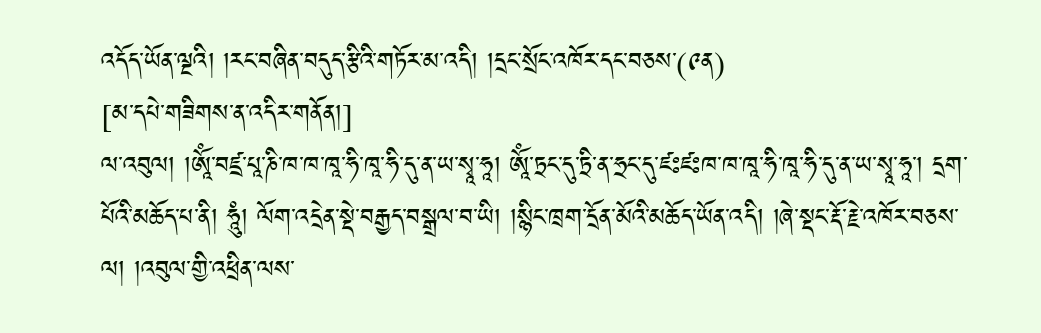འདོད་ཡོན་ལྔའི། །རང་བཞིན་བདུད་རྩིའི་གཏོར་མ་འདི། །དྲང་སྲོང་འཁོར་དང་བཅས་(༩ན)
[མ་དཔེ་གཟིགས་ན་འདིར་གནོན།]
ལ་འབུལ། །ཨཱོཾ་བཛྲ་པཱ་ཎི་ཁ་ཁ་ཁཱ་ཧི་ཁཱ་ཧི་དུ་ན་ཡ་སྭཱ་ཧཱ། ཨཱོཾ་ཏྲང་དུ་ཏྲི་ན་ཧྲང་དུ་ཛཿཛཿཁ་ཁ་ཁཱ་ཧི་ཁཱ་ཧི་དུ་ན་ཡ་སྭཱ་ཧཱ་། དྲག་པོའི་མཆོད་པ་ནི། ཧཱུཾ། ལོག་འདྲེན་སྡེ་བརྒྱད་བསྒྲལ་བ་ཡི། །སྙིང་ཁྲག་དྲོན་མོའི་མཆོད་ཡོན་འདི། །ཞེ་སྡང་རྡོ་རྗེ་འཁོར་བཅས་ལ། །འབུལ་གྱི་འཕྲིན་ལས་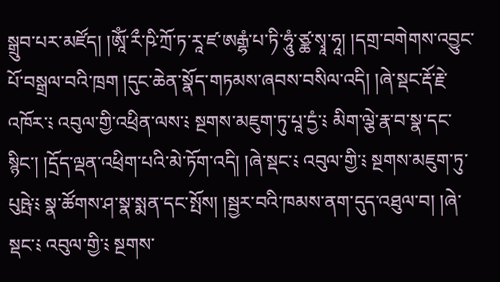སྒྲུབ་པར་མཛོད། །ཨཱོཾ་རྀ་ཥི་ཀྲོ་ཏ་རཱ་ཛ་ཨརྒྷཾ་པ་ཏི་ཧཱུཾ་ཙྪ་སྭཱ་ཧཱ། །དགྲ་བགེགས་འབྱུང་པོ་བསྒྲལ་བའི་ཁྲག །དུང་ཆེན་སྣོད་གཏམས་ཞབས་བསིལ་འདི། །ཞེ་སྡང་རྡོ་རྗེ་འཁོར་༴ འབུལ་གྱི་འཕྲིན་ལས་༴ སྔགས་མཇུག་ཏུ་པཱ་དྱཾ་༴ མིག་ལྕེ་རྣ་བ་སྣ་དང་སྙིང་། །དྲོད་ལྡན་འཕྲིག་པའི་མེ་ཏོག་འདི། །ཞེ་སྡང་༴ འབུལ་གྱི་༴ སྔགས་མཇུག་ཏུ་པུཥྤེ་༴ སྣ་ཚོགས་ཤ་སྣ་སྨན་དང་སྤོས། །སྦྱར་བའི་ཁམས་ནག་དུད་འཐུལ་བ། །ཞེ་སྡང་༴ འབུལ་གྱི་༴ སྔགས་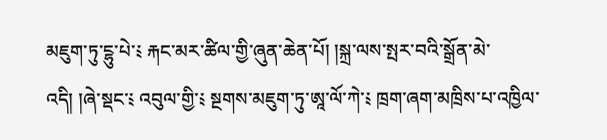མཇུག་ཏུ་ངྷུ་པེ་༴ རྐང་མར་ཚིལ་གྱི་ཞུན་ཆེན་པོ། །སྐྲ་ལས་སྤར་བའི་སྒྲོན་མེ་འདི། །ཞེ་སྡང་༴ འབུལ་གྱི་༴ སྔགས་མཇུག་ཏུ་ཨཱ་ལོ་ཀེ་༴ ཁྲག་ཞག་མཁྲིས་པ་འཁྱིལ་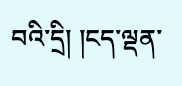བའི་དྲི། །ངད་ལྡན་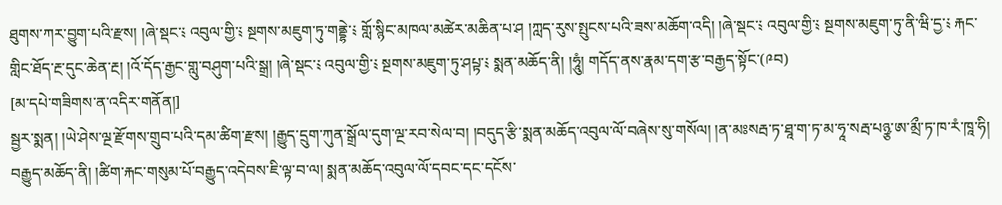ཐུགས་ཀར་བྱུག་པའི་རྫས། །ཞེ་སྡང་༴ འབུལ་གྱི་༴ སྔགས་མཇུག་ཏུ་གནྡྷེ་༴ གློ་སྙིང་མཁལ་མཚེར་མཆིན་པ་ཤ །ཀླད་རུས་སྤུངས་པའི་ཟས་མཆོག་འདི། །ཞེ་སྡང་༴ འབུལ་གྱི་༴ སྔགས་མཇུག་ཏུ་ནི་ཝི་དྱ་༴ རྐང་གླིང་ཐོད་རྔ་དུང་ཆེན་རྔ། །འོ་དོད་རྒྱང་གླུ་བཤུག་པའི་སྒྲ། །ཞེ་སྡང་༴ འབུལ་གྱི་༴ སྔགས་མཇུག་ཏུ་ཤཔྟ་༴ སྨན་མཆོད་ནི། །ཧཱུཾ། གདོད་ནས་རྣམ་དག་རྩ་བརྒྱད་སྟོང་(༩བ)
[མ་དཔེ་གཟིགས་ན་འདིར་གནོན།]
སྦྱར་སྨན། །ཡེ་ཤེས་ལྔ་རྫོགས་གྲུབ་པའི་དམ་ཚིག་རྫས། །རྒྱུད་དྲུག་ཀུན་སྒྲོལ་དུག་ལྔ་རབ་སེལ་བ། །བདུད་རྩི་སྨན་མཆོད་འབུལ་ལོ་བཞེས་སུ་གསོལ། །ན་མཿསརྦ་ཏ་ཐཱ་ག་ཏ་མ་ཧཱ་སརྦ་པཉྩ་ཨ་མྲྀ་ཏ་ཁ་རཾ་ཁཱ་ཧི། བརྒྱུད་མཆོད་ནི། །ཚིག་རྐང་གསུམ་པོ་བརྒྱུད་འདེབས་ཇི་ལྟ་བ་ལ། སྨན་མཆོད་འབུལ་ལོ་དབང་དང་དངོས་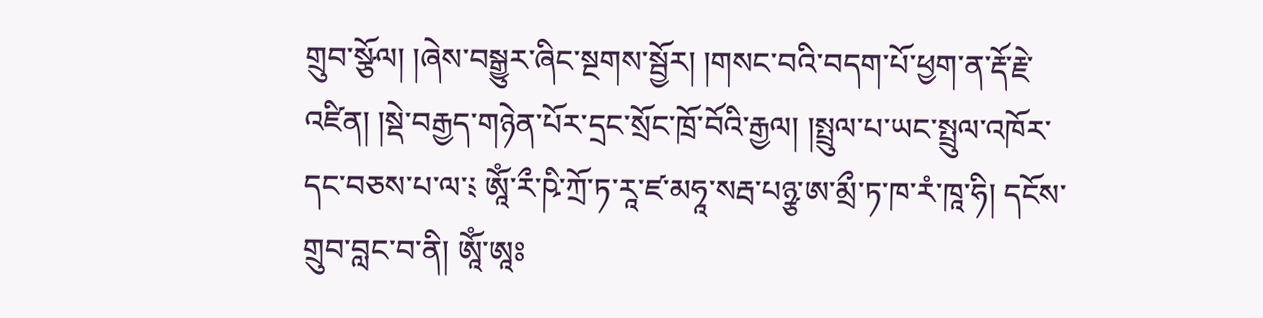གྲུབ་སྩོལ། །ཞེས་བསྒྱུར་ཞིང་སྔགས་སྦྱོར། །གསང་བའི་བདག་པོ་ཕྱག་ན་རྡོ་རྗེ་འཛིན། །སྡེ་བརྒྱད་གཉེན་པོར་དྲང་སྲོང་ཁྲོ་བོའི་རྒྱལ། །སྤྲུལ་པ་ཡང་སྤྲུལ་འཁོར་དང་བཅས་པ་ལ་༴ ཨཱོཾ་རྀ་ཥི་ཀྲོ་ཏ་རཱ་ཛ་མཧཱ་སརྦ་པཉྩ་ཨ་མྲྀ་ཏ་ཁ་རཾ་ཁཱ་ཧི། དངོས་གྲུབ་བླང་བ་ནི། ཨཱོཾ་ཨཱཿ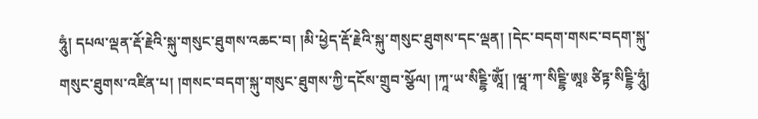ཧཱུཾ། དཔལ་ལྡན་རྡོ་རྗེའི་སྐུ་གསུང་ཐུགས་འཆང་བ། །མི་ཕྱེད་རྡོ་རྗེའི་སྐུ་གསུང་ཐུགས་དང་ལྡན། །དེང་བདག་གསང་བདག་སྐུ་གསུང་ཐུགས་འཛིན་པ། །གསང་བདག་སྐུ་གསུང་ཐུགས་ཀྱི་དངོས་གྲུབ་སྩོལ། །ཀཱ་ཡ་སིངྔྷི་ཨཱོཾ། །ཝཱ་ཀ་སིངྔྷི་ཨཱ༔ ཙིཏྟ་སིངྔྷི་ཧཱུཾ།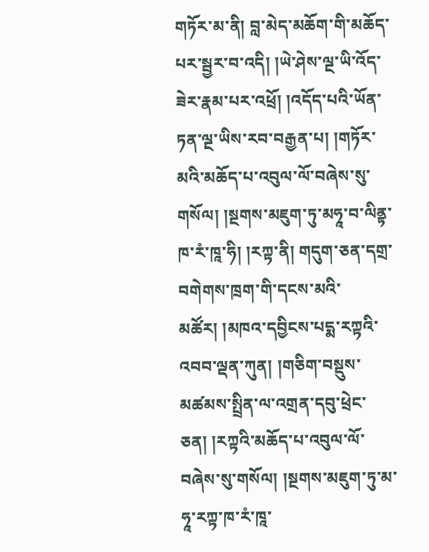གཏོར་མ་ནི། བླ་མེད་མཆོག་གི་མཆོད་པར་སྦྱར་བ་འདི། །ཡེ་ཤེས་ལྔ་ཡི་འོད་ཟེར་རྣམ་པར་འཕྲོ། །འདོད་པའི་ཡོན་ཏན་ལྔ་ཡིས་རབ་བརྒྱན་པ། །གཏོར་མའི་མཆོད་པ་འབུལ་ལོ་བཞེས་སུ་གསོལ། །སྔགས་མཇུག་ཏུ་མཧཱ་བ་ལིནྟ་ཁ་རཾ་ཁཱ་ཧི། །རཀྟ་ནི། གདུག་ཅན་དགྲ་བགེགས་ཁྲག་གི་དངས་མའི་མཚོར། །མཁའ་དབྱིངས་པདྨ་རཀྟའི་འབབ་ལྡན་ཀུན། །གཅིག་བསྡུས་མཚམས་སྤྲིན་ལ་འགྲན་དབུ་ཕྲེང་ཅན། །རཀྟའི་མཆོད་པ་འབུལ་ལོ་བཞེས་སུ་གསོལ། །སྔགས་མཇུག་ཏུ་མ་ཧཱ་རཀྟ་ཁ་རཾ་ཁཱ་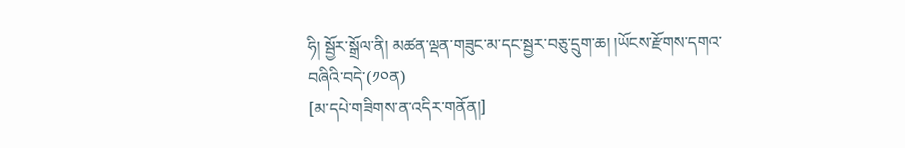ཧི། སྦྱོར་སྒྲོལ་ནི། མཚན་ལྡན་གཟུང་མ་དང་སྦྱར་བཅུ་དྲུག་ཆ། །ཡོངས་རྫོགས་དགའ་བཞིའི་བདེ་(༡༠ན)
[མ་དཔེ་གཟིགས་ན་འདིར་གནོན།]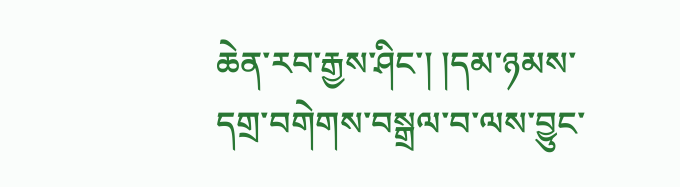ཆེན་རབ་རྒྱས་ཤིང་། །དམ་ཉམས་དགྲ་བགེགས་བསྒྲལ་བ་ལས་བྱུང་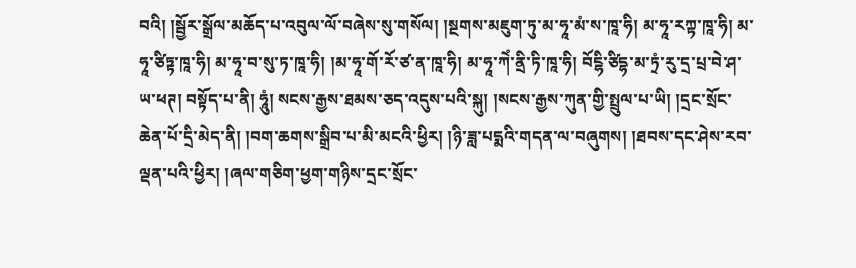བའི། །སྦྱོར་སྒྲོལ་མཆོད་པ་འབུལ་ལོ་བཞེས་སུ་གསོལ། །སྔགས་མཇུག་ཏུ་མ་ཧཱ་མཾ་ས་ཁཱ་ཧི། མ་ཧཱ་རཀྟ་ཁཱ་ཧི། མ་ཧཱ་ཙིཏྟ་ཁཱ་ཧི། མ་ཧཱ་བ་སུ་ཏ་ཁཱ་ཧི། །མ་ཧཱ་གོ་རོ་ཙ་ན་ཁཱ་ཧི། མ་ཧཱ་ཀེཾ་ནྲི་ཏི་ཁཱ་ཧི། བོངྷི་ཙིདྷ་མ་ཏྲཾ་རུ་དྲ་པྲ་བེ་ཤ་ཡ་ཕཊ། བསྟོད་པ་ནི། ཧཱུཾ། སངས་རྒྱས་ཐམས་ཅད་འདུས་པའི་སྐུ། །སངས་རྒྱས་ཀུན་གྱི་སྤྲུལ་པ་ཡི། །དྲང་སྲོང་ཆེན་པོ་དྲི་མེད་ནི། །བག་ཆགས་སྒྲིབ་པ་མི་མངའི་ཕྱིར། །ཉི་ཟླ་པདྨའི་གདན་ལ་བཞུགས། །ཐབས་དང་ཤེས་རབ་ལྡན་པའི་ཕྱིར། །ཞལ་གཅིག་ཕྱག་གཉིས་དྲང་སྲོང་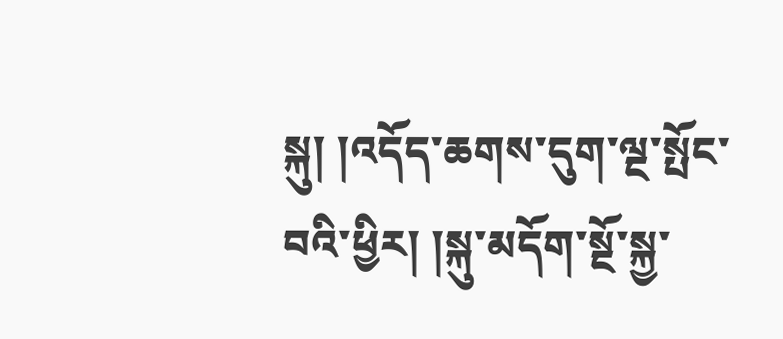སྐུ། །འདོད་ཆགས་དུག་ལྔ་སྤོང་བའི་ཕྱིར། །སྐུ་མདོག་སྔོ་སྐྱ་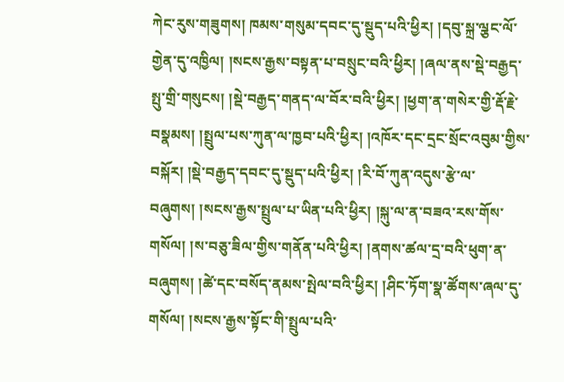ཀེང་རུས་གཟུགས། ཁམས་གསུམ་དབང་དུ་སྡུད་པའི་ཕྱིར། །དབུ་སྐྲ་ལྕང་ལོ་གྱེན་དུ་འཁྱིལ། །སངས་རྒྱས་བསྟན་པ་བསྲུང་བའི་ཕྱིར། །ཞལ་ནས་སྡེ་བརྒྱད་སྤུ་གྲི་གསུངས། །སྡེ་བརྒྱད་གནད་ལ་བོར་བའི་ཕྱིར། །ཕྱག་ན་གསེར་གྱི་རྡོ་རྗེ་བསྣམས། །སྤྲུལ་པས་ཀུན་ལ་ཁྱབ་པའི་ཕྱིར། །འཁོར་དང་དྲང་སྲོང་འབུམ་གྱིས་བསྐོར། །སྡེ་བརྒྱད་དབང་དུ་སྡུད་པའི་ཕྱིར། །རི་བོ་ཀུན་འདུས་རྩེ་ལ་བཞུགས། །སངས་རྒྱས་སྤྲུལ་པ་ཡིན་པའི་ཕྱིར། །སྐུ་ལ་ན་བཟའ་རས་གོས་གསོལ། །ས་བཅུ་ཟིལ་གྱིས་གནོན་པའི་ཕྱིར། །ནགས་ཚལ་དྲ་བའི་ཕུག་ན་བཞུགས། །ཚེ་དང་བསོད་ནམས་སྤེལ་བའི་ཕྱིར། །ཤིང་ཏོག་སྣ་ཚོགས་ཞལ་དུ་གསོལ། །སངས་རྒྱས་སྟོང་གི་སྤྲུལ་པའི་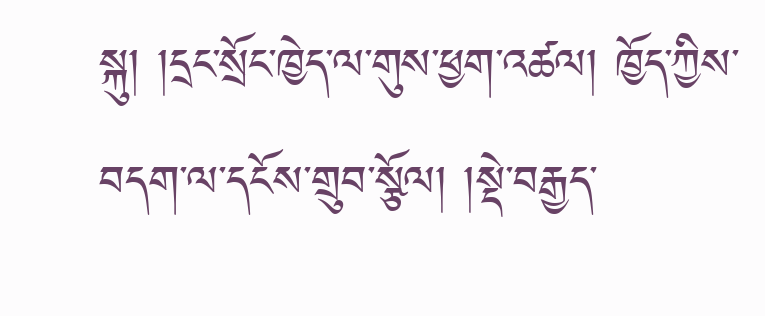སྐུ། །དྲང་སྲོང་ཁྱེད་ལ་གུས་ཕྱག་འཚལ། ཁྱོད་ཀྱིས་བདག་ལ་དངོས་གྲུབ་སྩོལ། །སྡེ་བརྒྱད་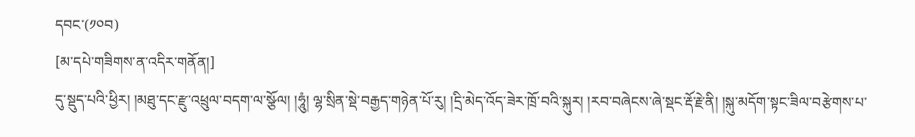དབང་(༡༠བ)
[མ་དཔེ་གཟིགས་ན་འདིར་གནོན།]
དུ་སྡུད་པའི་ཕྱིར། །མཐུ་དང་རྫུ་འཕྲུལ་བདག་ལ་སྩོལ། །ཧཱུཾ། ལྷ་སྲིན་སྡེ་བརྒྱད་གཉེན་པོ་རུ། །དྲི་མེད་འོད་ཟེར་ཁྲོ་བའི་སྐུར། །རབ་བཞེངས་ཞེ་སྡང་རྡོ་རྗེ་ནི། །སྐུ་མདོག་སྟང་ཟིལ་བརྩེགས་པ་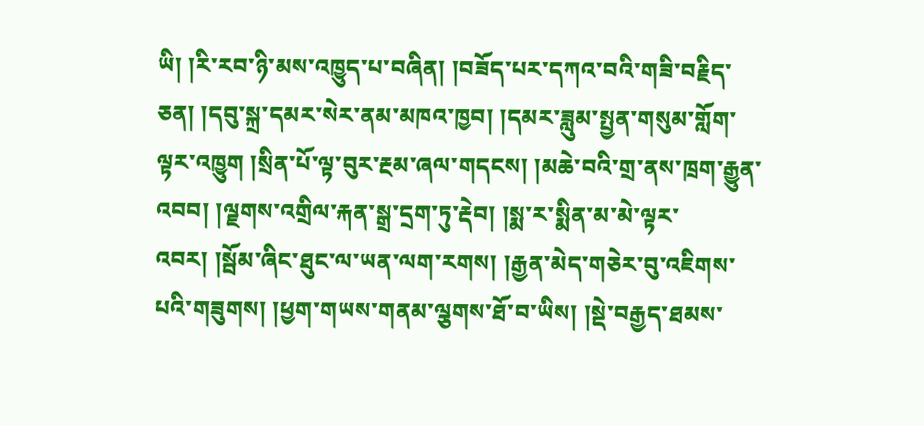ཡི། །རི་རབ་ཉི་མས་འཁྱུད་པ་བཞིན། །བཟོད་པར་དཀའ་བའི་གཟི་བརྗིད་ཅན། །དབུ་སྐྲ་དམར་སེར་ནམ་མཁའ་ཁྱབ། །དམར་ཟླུམ་སྤྱན་གསུམ་གློག་ལྟར་འཁྱུག །སྲིན་པོ་ལྟ་བུར་རྔམ་ཞལ་གདངས། །མཆེ་བའི་གྲ་ནས་ཁྲག་རྒྱུན་འབབ། །ལྗགས་འགྲིལ་རྐན་སྒྲ་དྲག་ཏུ་རྡེབ། །སྨ་ར་སྨིན་མ་མེ་ལྟར་འབར། །སྦོམ་ཞིང་ཐུང་ལ་ཡན་ལག་རགས། །རྒྱན་མེད་གཅེར་བུ་འཇིགས་པའི་གཟུགས། །ཕྱག་གཡས་གནམ་ལྕགས་ཐོ་བ་ཡིས། །སྡེ་བརྒྱད་ཐམས་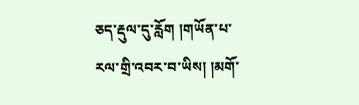ཅད་རྡུལ་དུ་རློག །གཡོན་པ་རལ་གྲི་འབར་བ་ཡིས། །མགོ་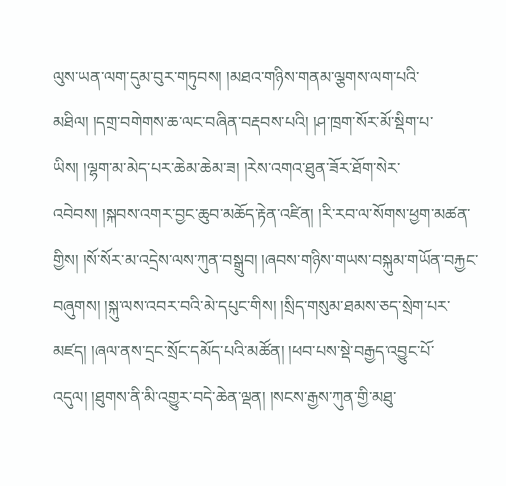ལུས་ཡན་ལག་དུམ་བུར་གཏུབས། །མཐའ་གཉིས་གནམ་ལྕགས་ལག་པའི་མཐིལ། །དགྲ་བགེགས་ཆ་ལང་བཞིན་བརྡབས་པའི། །ཤ་ཁྲག་སོར་མོ་སྡིག་པ་ཡིས། །ལྷག་མ་མེད་པར་ཆེམ་ཆེམ་ཟ། །རེས་འགའ་ཐུན་ཟོར་ཐོག་སེར་འབེབས། །སྐབས་འགར་བྱང་ཆུབ་མཆོད་རྟེན་འཛིན། །རི་རབ་ལ་སོགས་ཕྱག་མཚན་གྱིས། །སོ་སོར་མ་འདྲེས་ལས་ཀུན་བསྒྲུབ། །ཞབས་གཉིས་གཡས་བསྐུམ་གཡོན་བརྐྱང་བཞུགས། །སྐུ་ལས་འབར་བའི་མེ་དཔུང་གིས། །སྲིད་གསུམ་ཐམས་ཅད་སྲེག་པར་མཛད། །ཞལ་ནས་དྲང་སྲོང་དམོད་པའི་མཚོན། །ཕབ་པས་སྡེ་བརྒྱད་འབྱུང་པོ་འདུལ། །ཐུགས་ནི་མི་འགྱུར་བདེ་ཆེན་ལྡན། །སངས་རྒྱས་ཀུན་གྱི་མཐུ་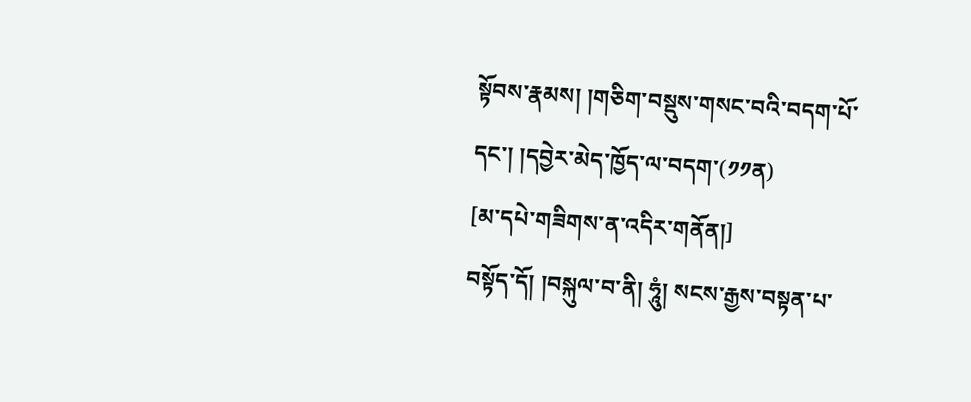སྟོབས་རྣམས། །གཅིག་བསྡུས་གསང་བའི་བདག་པོ་དང་། །དབྱེར་མེད་ཁྱོད་ལ་བདག་(༡༡ན)
[མ་དཔེ་གཟིགས་ན་འདིར་གནོན།]
བསྟོད་དོ། །བསྐུལ་བ་ནི། ཧཱུཾ། སངས་རྒྱས་བསྟན་པ་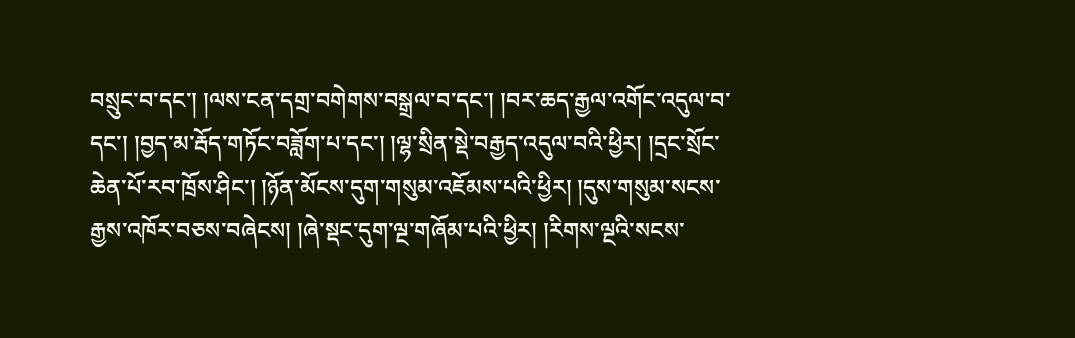བསྲུང་བ་དང་། །ལས་ངན་དགྲ་བགེགས་བསྒྲལ་བ་དང་། །བར་ཆད་རྒྱལ་འགོང་འདུལ་བ་དང་། །བྱད་མ་རྦོད་གཏོང་བཟློག་པ་དང་། །ལྷ་སྲིན་སྡེ་བརྒྱད་འདུལ་བའི་ཕྱིར། །དྲང་སྲོང་ཆེན་པོ་རབ་ཁྲོས་ཤིང་། །ཉོན་མོངས་དུག་གསུམ་འཇོམས་པའི་ཕྱིར། །དུས་གསུམ་སངས་རྒྱས་འཁོར་བཅས་བཞེངས། །ཞེ་སྡང་དུག་ལྔ་གཞོམ་པའི་ཕྱིར། །རིགས་ལྔའི་སངས་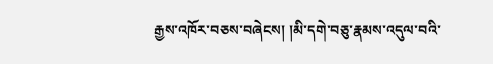རྒྱས་འཁོར་བཅས་བཞེངས། །མི་དགེ་བཅུ་རྣམས་འདུལ་བའི་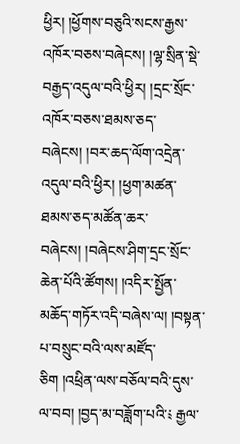ཕྱིར། །ཕྱོགས་བཅུའི་སངས་རྒྱས་འཁོར་བཅས་བཞེངས། །ལྷ་སྲིན་སྡེ་བརྒྱད་འདུལ་བའི་ཕྱིར། །དྲང་སྲོང་འཁོར་བཅས་ཐམས་ཅད་བཞེངས། །བར་ཆད་ལོག་འདྲེན་འདུལ་བའི་ཕྱིར། །ཕྱག་མཚན་ཐམས་ཅད་མཚོན་ཆར་བཞེངས། །བཞེངས་ཤིག་དྲང་སྲོང་ཆེན་པོའི་ཚོགས། །འདིར་སྤྱོན་མཆོད་གཏོར་འདི་བཞེས་ལ། །བསྟན་པ་བསྲུང་བའི་ལས་མཛོད་ཅིག །འཕྲིན་ལས་བཅོལ་བའི་དུས་ལ་བབ། །བྱད་མ་བཟློག་པའི་༴ རྒྱལ་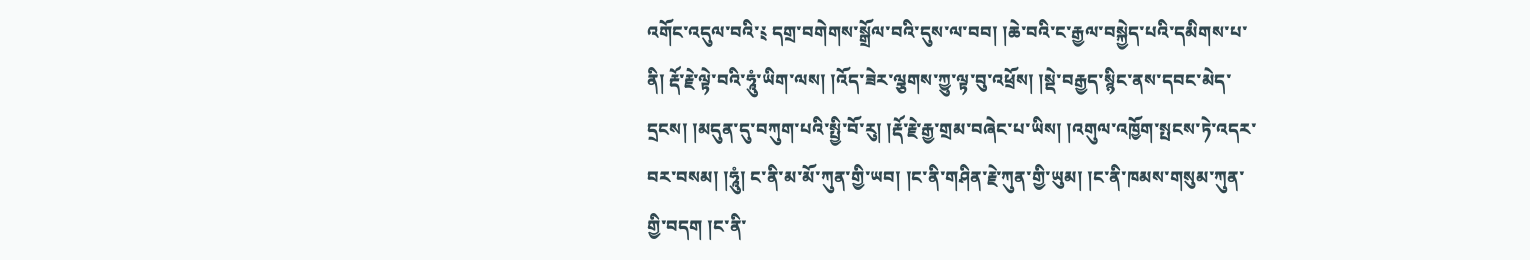འགོང་འདུལ་བའི་༴ དགྲ་བགེགས་སྒྲོལ་བའི་དུས་ལ་བབ། །ཆེ་བའི་ང་རྒྱལ་བསྐྱེད་པའི་དམིགས་པ་ནི། རྡོ་རྗེ་ལྟེ་བའི་ཧཱུཾ་ཡིག་ལས། །འོད་ཟེར་ལྕགས་ཀྱུ་ལྟ་བུ་འཕྲོས། །སྡེ་བརྒྱད་སྙིང་ནས་དབང་མེད་དྲངས། །མདུན་དུ་བཀུག་པའི་སྤྱི་བོ་རུ། །རྡོ་རྗེ་རྒྱ་གྲམ་བཞེང་པ་ཡིས། །འགུལ་འཁྱོག་སྤངས་ཏེ་འདར་བར་བསམ། །ཧཱུཾ། ང་ནི་མ་མོ་ཀུན་གྱི་ཡབ། །ང་ནི་གཤིན་རྗེ་ཀུན་གྱི་ཡུམ། །ང་ནི་ཁམས་གསུམ་ཀུན་གྱི་བདག །ང་ནི་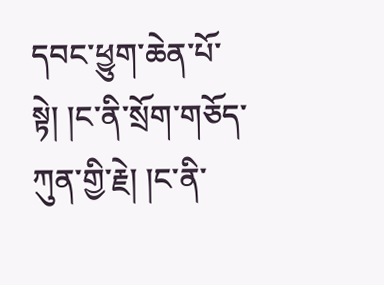དབང་ཕྱུག་ཆེན་པོ་སྟེ། །ང་ནི་སྲོག་གཅོད་ཀུན་གྱི་རྗེ། །ང་ནི་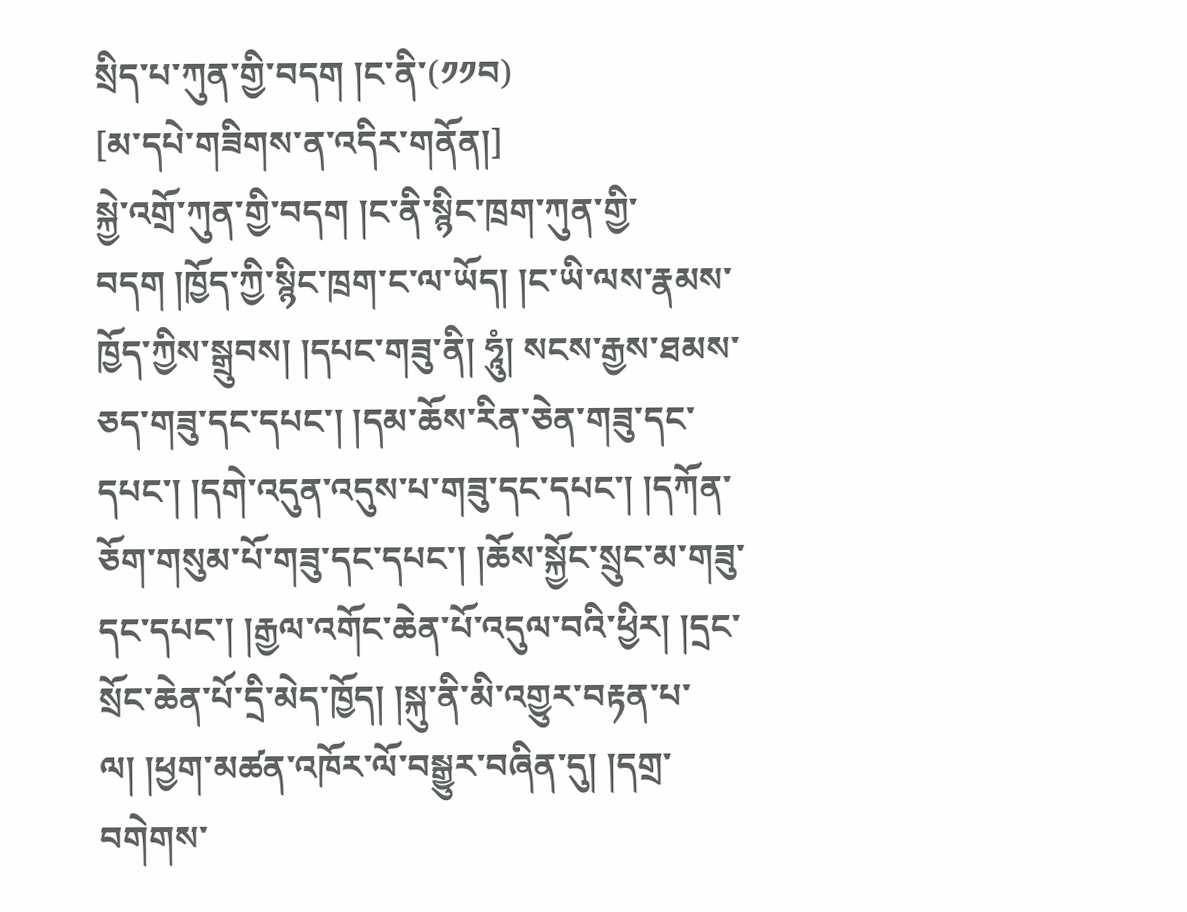སྲིད་པ་ཀུན་གྱི་བདག །ང་ནི་(༡༡བ)
[མ་དཔེ་གཟིགས་ན་འདིར་གནོན།]
སྐྱེ་འགྲོ་ཀུན་གྱི་བདག །ང་ནི་སྙིང་ཁྲག་ཀུན་གྱི་བདག །ཁྱོད་ཀྱི་སྙིང་ཁྲག་ང་ལ་ཡོད། །ང་ཡི་ལས་རྣམས་ཁྱོད་ཀྱིས་སྒྲུབས། །དཔང་གཟུ་ནི། ཧཱུཾ། སངས་རྒྱས་ཐམས་ཅད་གཟུ་དང་དཔང་། །དམ་ཆོས་རིན་ཅེན་གཟུ་དང་དཔང་། །དགེ་འདུན་འདུས་པ་གཟུ་དང་དཔང་། །དཀོན་ཅོག་གསུམ་པོ་གཟུ་དང་དཔང་། །ཆོས་སྐྱོང་སྲུང་མ་གཟུ་དང་དཔང་། །རྒྱལ་འགོང་ཆེན་པོ་འདུལ་བའི་ཕྱིར། །དྲང་སྲོང་ཆེན་པོ་དྲི་མེད་ཁྱོད། །སྐུ་ནི་མི་འགྱུར་བརྟན་པ་ལ། །ཕྱག་མཚན་འཁོར་ལོ་བསྒྱུར་བཞིན་དུ། །དགྲ་བགེགས་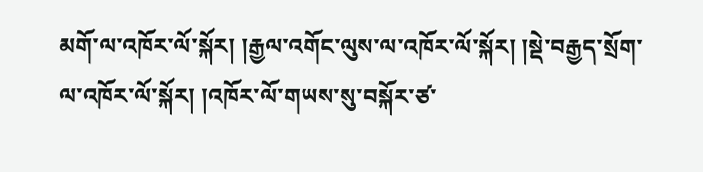མགོ་ལ་འཁོར་ལོ་སྐོར། །རྒྱལ་འགོང་ལུས་ལ་འཁོར་ལོ་སྐོར། །སྡེ་བརྒྱད་སྲོག་ལ་འཁོར་ལོ་སྐོར། །འཁོར་ལོ་གཡས་སུ་བསྐོར་ཙ་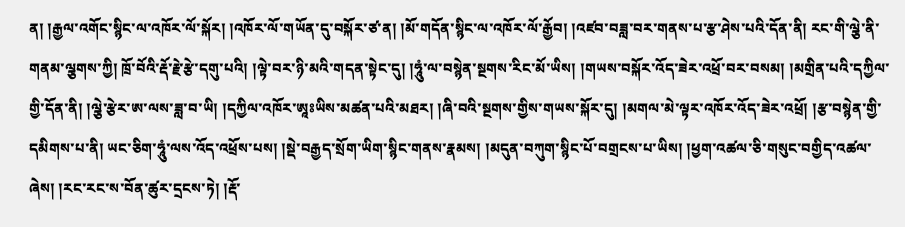ན། །རྒྱལ་འགོང་སྙིང་ལ་འཁོར་ལོ་སྐོར། །འཁོར་ལོ་གཡོན་དུ་བསྐོར་ཙ་ན། །མོ་གདོན་སྙིང་ལ་འཁོར་ལོ་རྒྱོབ། །འཛབ་བཟླ་བར་གནས་པ་རྩ་ཤེས་པའི་དོན་ནི། རང་གི་ལྕེ་ནི་གནམ་ལྕགས་ཀྱི། ཁྲོ་བོའི་རྡོ་རྗེ་རྩེ་དགུ་པའི། །ལྟེ་བར་ཉི་མའི་གདན་སྟེང་དུ། །ཧཱུཾ་ལ་བསྙེན་སྔགས་རིང་མོ་ཡིས། །གཡས་བསྐོར་འོད་ཟེར་འཕྲོ་བར་བསམ། །མགྲིན་པའི་དཀྱིལ་གྱི་དོན་ནི། །ལྕེ་རྩེར་ཨ་ལས་ཟླ་བ་ཡི། །དཀྱིལ་འཁོར་ཨཱཿཡིས་མཚན་པའི་མཐར། །ཞི་བའི་སྔགས་གྱིས་གཡས་སྐོར་དུ། །མགལ་མེ་ལྟར་འཁོར་འོད་ཟེར་འཕྲོ། །རྩ་བསྙེན་གྱི་དམིགས་པ་ནི། ཡང་ཅིག་ཧཱུཾ་ལས་འོད་འཕྲོས་པས། །སྡེ་བརྒྱད་སྲོག་ཡིག་སྙིང་གནས་རྣམས། །མདུན་བཀུག་སྙིང་པོ་བགྲངས་པ་ཡིས། །ཕྱག་འཚལ་ཅི་གསུང་བགྱིད་འཚལ་ཞེས། །རང་རང་ས་བོན་ཚུར་དྲངས་ཏེ། །རྡོ་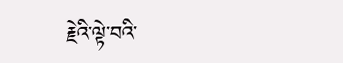རྗེའི་ལྟེ་བའི་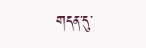གདན་དུ་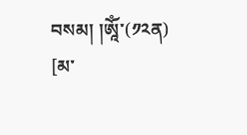བསམ། །ཨཱོཾ་(༡༢ན)
[མ་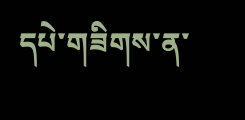དཔེ་གཟིགས་ན་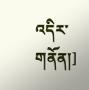འདིར་གནོན།]